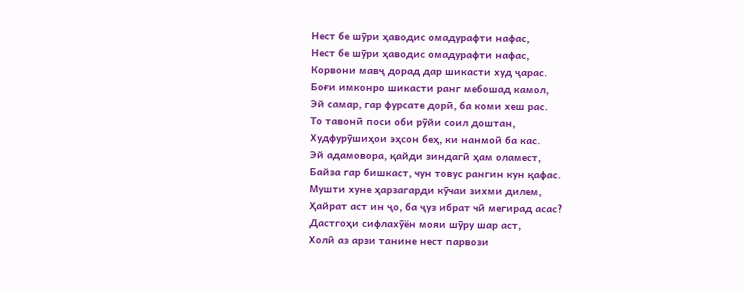Нест бе шӯри ҳаводис омадурафти нафас,
Нест бе шӯри ҳаводис омадурафти нафас,
Корвони мавҷ дорад дар шикасти худ ҷарас.
Боғи имконро шикасти ранг мебошад камол,
Эй самар, гар фурсате дорӣ, ба коми хеш рас.
То тавонӣ поси оби рӯйи соил доштан,
Худфурӯшиҳои эҳсон беҳ, ки нанмоӣ ба кас.
Эй адамовора, қайди зиндагӣ ҳам оламест,
Байза гар бишкаст, чун товус рангин кун қафас.
Мушти хуне ҳарзагарди кӯчаи зихми дилем,
Ҳайрат аст ин ҷо, ба ҷуз ибрат чӣ мегирад асас?
Дастгоҳи сифлахӯён мояи шӯру шар аст,
Холӣ аз арзи танине нест парвози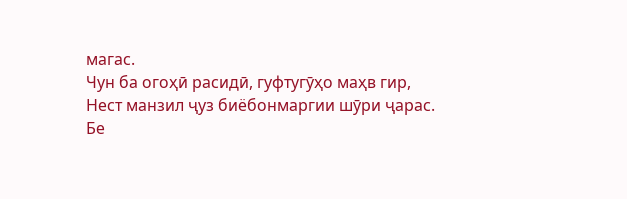магас.
Чун ба огоҳӣ расидӣ, гуфтугӯҳо маҳв гир,
Нест манзил ҷуз биёбонмаргии шӯри ҷарас.
Бе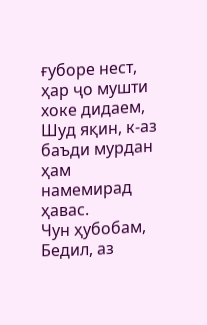ғуборе нест, ҳар ҷо мушти хоке дидаем,
Шуд яқин, к-аз баъди мурдан ҳам намемирад ҳавас.
Чун ҳубобам, Бедил, аз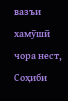вазъи хамӯшӣ чора нест,
Соҳиби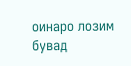оинаро лозим бувад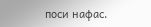поси нафас.